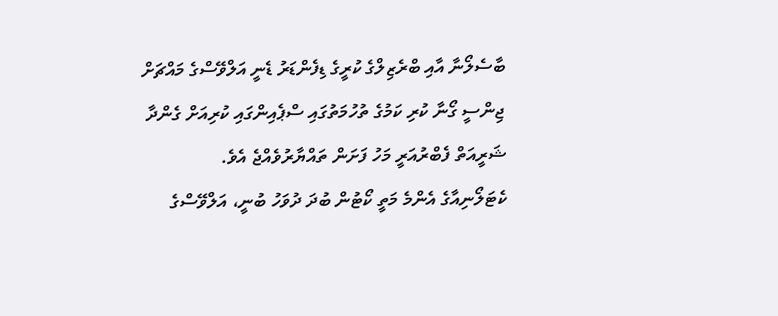ބާސެލޯނާ އާއި ބްރެޒިލްގެ ކުރީގެ ޑިފެންޑަރު ޑެނީ އަލްވޭސްގެ މައްޗަށް ޖިންސީ ގޯނާ ކުރި ކަމުގެ ތުހުމަތުގައި ސްޕެއިންގައި ކުރިއަށް ގެންދާ ޝަރީއަތް ފެބްރުއަރީ މަހު ފަށަން ތައްޔާރުވެއްޖެ އެވެ.
ކެޓަލޯނިއާގެ އެންމެ މަތީ ކޯޓުން ބުދަ ދުވަހު ބުނީ، އަލްވޭސްގެ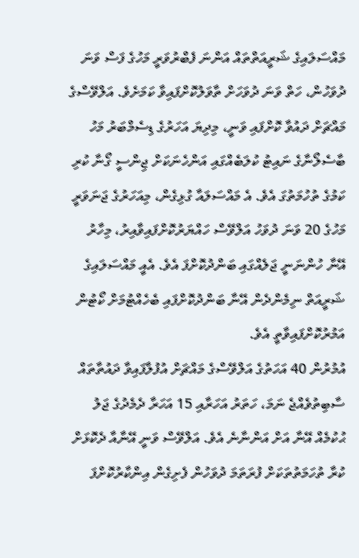މައްސަލައިގެ ޝަރީއަތްތައް އަންނަ ފެބްރުވަރީ މަހުގެ ފަސް ވަނަ ދުވަހުން، ހަތް ވަނަ ދުވަހަށް ތާވަލުކޮށްފައިވާ ކަމަށެވެ. އަލްވޭސްގެ މައްޗަށް ދައުވާ ކޮށްފައި ވަނީ، މިދިޔަ އަހަރުގެ ޑިސެމްބަރު މަހު ބާސެލޯނާގެ ނައިޓު ކުލަބެއްގައި އަންހެނަކަށް ޖިންސީ ގޯނާ ކުރި ކަމުގެ ތުހުމަތުގަ އެވެ. އެ މައްސަލައާ ގުޅިގެން، މިއަހަރުގެ ޖަނަވަރީ މަހުގެ 20 ވަނަ ދުވަހު އަލްވޭސް ހައްޔަރުކޮށްފައިވާއިރު، މިހާރު އޭނާ ހުންނަނީ ޖަލެއްގައި ބަންދުކޮށްފަ އެވެ. އެއީ މައްސަލައިގެ ޝަރީއަތް ނިމެންދެން އޭނާ ބަންދުކޮށްފައި ބެހެއްޓުމަށް ކޯޓުން އަމުރުކޮށްފައިވާތީ އެވެ.
އުމުރުން 40 އަހަތުގެ އަލްވޭސްގެ މައްޗަށް އުފުލާފައިވާ ދައުތާތައް ސާބިތުވެއްޖެ ނަމަ، ހަތަރު އަހަރާއި 15 އަހަރާ ދެމެދުގެ ޖަލު ޙުކުމެއް އޭނާ އަށް އަންނާނެ އެވެ. އަލްވޭސް ވަނީ އޭނާއާ ދެކޮޅަށް ކުރާ ތުހަމަތުތަކަށް ފުރަތަމަ ދުވަހުން ފެށިގެން އިންކާރުކޮށްފަ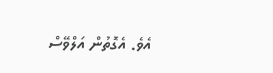އެވެ. އެގޮތުން އަލްވޭސް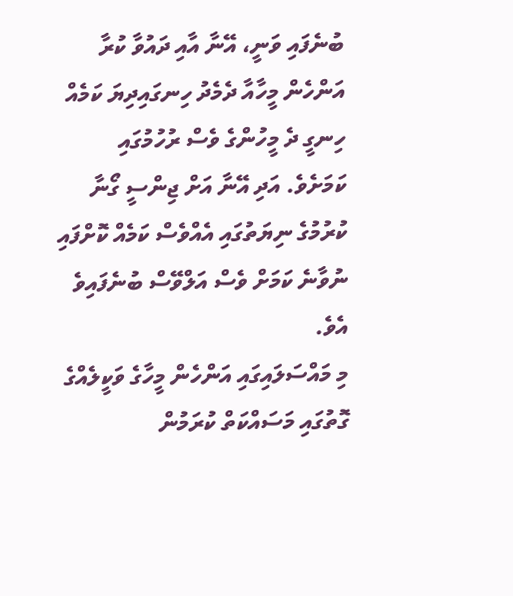ބުނެފައި ވަނީ، އޭނާ އާއި ދައުވާ ކުރާ އަންހެން މީހާއާ ދެމެދު ހިނގައިދިޔަ ކަމެއް ހިނގީ ދެ މީހުންގެ ވެސް ރުހުމުގައި ކަމަށެވެ. އަދި އޭނާ އަށް ޖިންސީ ގޯނާ ކުރުމުގެ ނިޔަތުގައި އެއްވެސް ކަމެއް ކޮށްފައި ނުވާނެ ކަމަށް ވެސް އަލްވޭސް ބުނެފައިވެ އެވެ.
މި މައްސަލައިގައި އަންހެން މީހާގެ ވަކީލެއްގެ ގޮތުގައި މަސައްކަތް ކުރަމުން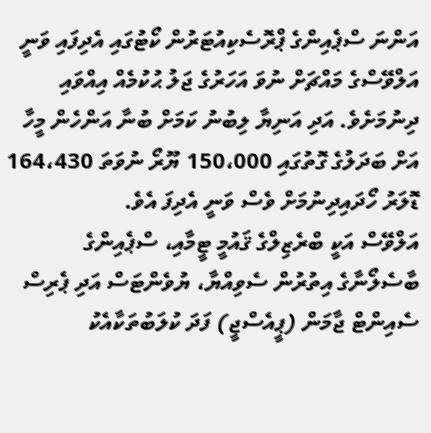އަންނަ ސްޕެއިންގެ ޕްރޮސެކިއުޓަރުން ކޯޓުގައި އެދިފައި ވަނީ އަލްވޭސްގެ މައްޗަށް ނުވަ އަހަރުގެ ޖަލު ޙުކުމެއް އިއްވައި ދިނުމަށެވެ. އަދި އަނިޔާ ލިބުނު ކަމަށް ބުނާ އަންހެން މީހާ އަށް ބަދަލުގެ ގޮތުގައި 150،000 ޔޫރޯ ނުވަތަ 164،430 ޑޮލަރު ހޯދައިދިނުމަށް ވެސް ވަނީ އެދިފަ އެވެ.
އަލްވޭސް އަކީ ބްރެޒިލްގެ ޤައުމީ ޓީމާއި، ސްޕެއިންގެ ބާސެލޯނާގެ އިތުރުން ސެވިއްޔާ، ޔުވެންޓަސް އަދި ޕެރިސް ސެއިންޓް ޖާމަން (ޕީއެސްޖީ) ފަދަ ކުލަބުތަކާއެކު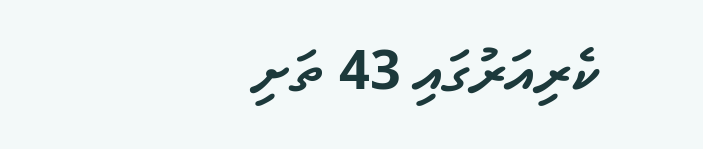ކެރިއަރުގައި 43 ތަށި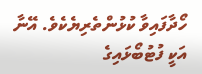ހޯދާފައިވާ ކުޅުންތެރިޔެކެވެ. އޭނާ އަކީ ފުޓުބޯޅައިގެ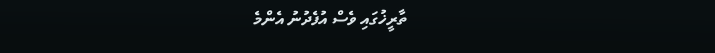ތާރީޚުގައި ވެސް އުފެދުނު އެންމެ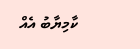ކާމިޔާބު އެއް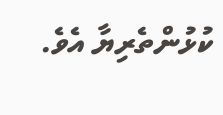ކުޅުންތެރިޔާ އެވެ.